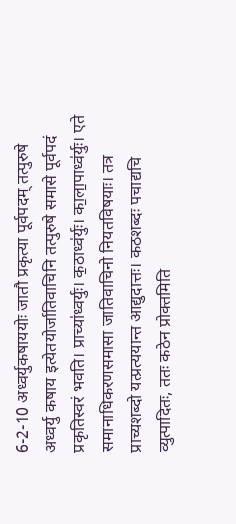6-2-10 अध्वर्युकषाययोः जातौ प्रकृत्या पूर्वपदम् तत्पुरुषे
अध्वर्यु कषाय इत्येतयोर्जातिवाचिनि तत्पुरुषे समासे पूर्वपदं प्रकृतिस्वरं भवति। प्राच्या॑ध्वर्युः। क॒ठाध्व॑र्युः। का॒ला॒पाध्व॑र्युः। एते समानाधिकरणसमासा जातिवाचिनो नियतविषयाः। तत्र प्राच्यशब्दो यत्प्रत्ययान्त आद्युदात्तः। कठशब्दः पचाद्यचि व्युत्पादितः, ततः कठेन प्रोक्तमिति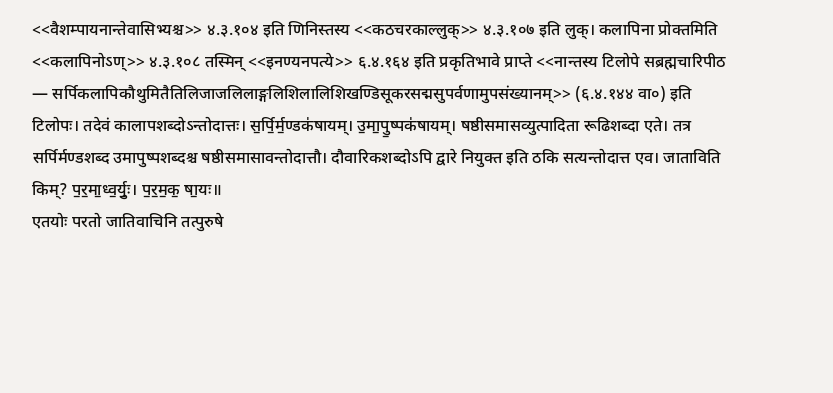<<वैशम्पायनान्तेवासिभ्यश्च>> ४.३.१०४ इति णिनिस्तस्य <<कठचरकाल्लुक्>> ४.३.१०७ इति लुक्। कलापिना प्रोक्तमिति <<कलापिनोऽण्>> ४.३.१०८ तस्मिन् <<इनण्यनपत्ये>> ६.४.१६४ इति प्रकृतिभावे प्राप्ते <<नान्तस्य टिलोपे सब्रह्मचारिपीठ — सर्पिकलापिकौथुमितैतिलिजाजलिलाङ्गलिशिलालिशिखण्डिसूकरसद्मसुपर्वणामुपसंख्यानम्>> (६.४.१४४ वा०) इति टिलोपः। तदेवं कालापशब्दोऽन्तोदात्तः। स॒र्पि॒र्म॒ण्डक॑षायम्। उ॒मा॒पु॒ष्पक॑षायम्। षष्ठीसमासव्युत्पादिता रूढिशब्दा एते। तत्र सर्पिर्मण्डशब्द उमापुष्पशब्दश्च षष्ठीसमासावन्तोदात्तौ। दौवारिकशब्दोऽपि द्वारे नियुक्त इति ठकि सत्यन्तोदात्त एव। जाताविति किम्? प॒र॒मा॒ध्व॒र्युः॒। प॒र॒म॒क॒ षा॒यः॥
एतयोः परतो जातिवाचिनि तत्पुरुषे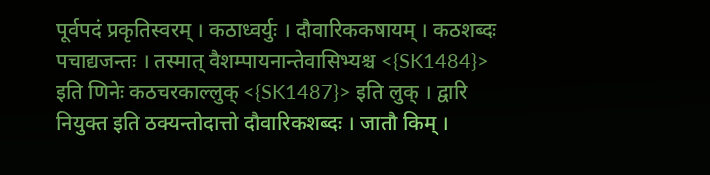पूर्वपदं प्रकृतिस्वरम् । कठाध्वर्युः । दौवारिककषायम् । कठशब्दः पचाद्यजन्तः । तस्मात् वैशम्पायनान्तेवासिभ्यश्च <{SK1484}> इति णिनेः कठचरकाल्लुक् <{SK1487}> इति लुक् । द्वारि नियुक्त इति ठक्यन्तोदात्तो दौवारिकशब्दः । जातौ किम् ।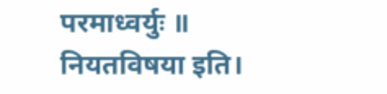परमाध्वर्युः ॥
नियतविषया इति।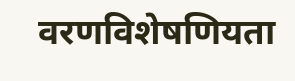वरणविशेषणियता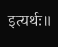इत्यर्थः॥